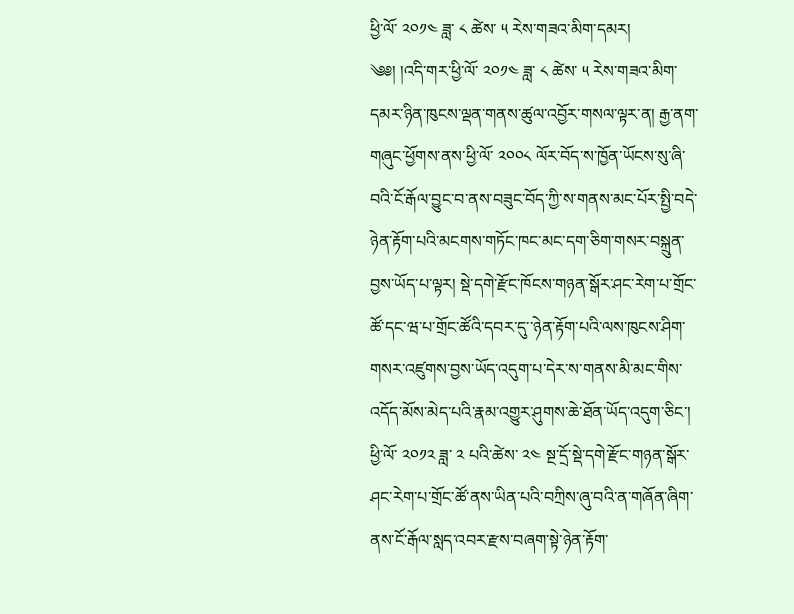ཕྱི་ལོ་ ༢༠༡༤ ཟླ་ ༨ ཚེས་ ༥ རེས་གཟའ་མིག་དམར།
༄༅། །འདི་གར་ཕྱི་ལོ་ ༢༠༡༤ ཟླ་ ༨ ཚེས་ ༥ རེས་གཟའ་མིག་དམར་ཉིན་ཁུངས་ལྡན་གནས་ཚུལ་འབྱོར་གསལ་ལྟར་ན། རྒྱ་ནག་གཞུང་ཕྱོགས་ནས་ཕྱི་ལོ་ ༢༠༠༨ ལོར་བོད་ས་ཁྱོན་ཡོངས་སུ་ཞི་བའི་ངོ་རྒོལ་བྱུང་བ་ནས་བཟུང་བོད་ཀྱི་ས་གནས་མང་པོར་སྤྱི་བདེ་ཉེན་རྟོག་པའི་མངགས་གཏོང་ཁང་མང་དག་ཅིག་གསར་བསྐྲུན་བྱས་ཡོད་པ་ལྟར། སྡེ་དགེ་རྫོང་ཁོངས་གཉན་སྒོར་ཤང་རེག་པ་གྲོང་ཚོ་དང་ཝ་པ་གྲོང་ཚོའི་དབར་དུ་་ཉེན་རྟོག་པའི་ལས་ཁུངས་ཤིག་གསར་འཛུགས་བྱས་ཡོད་འདུག་པ་དེར་ས་གནས་མི་མང་གིས་འདོད་མོས་མེད་པའི་རྣམ་འགྱུར་ཤུགས་ཆེ་ཐོན་ཡོད་འདུག་ཅིང་། ཕྱི་ལོ་ ༢༠༡༢ ཟླ་ ༢ པའི་ཚེས་ ༢༤ སྔ་དྲོ་སྡེ་དགེ་རྫོང་གཉན་སྒོར་ཤང་རེག་པ་གྲོང་ཚོ་ནས་ཡིན་པའི་བཀྲིས་ཞུ་བའི་ན་གཞོན་ཞིག་ནས་ངོ་རྒོལ་སླད་འབར་རྫས་བཞག་སྟེ་ཉེན་རྟོག་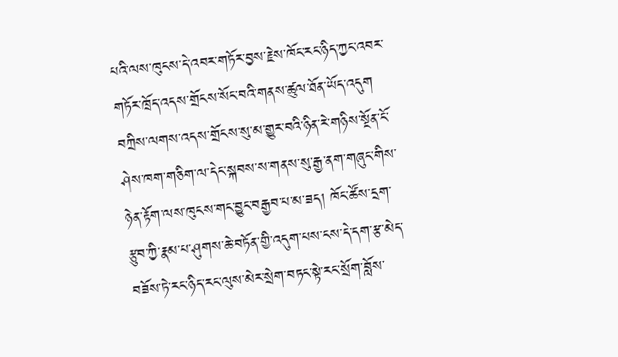པའི་ལས་ཁུངས་དེ་འབར་གཏོར་བྱས་རྗེས་ཁོང་རང་ཉིད་ཀྱང་འབར་གཏོར་ཁྲོད་འདས་གྲོངས་སོང་བའི་གནས་ཚུལ་ཐོན་ཡོད་འདུག
བཀྲིས་ལགས་འདས་གྲོངས་སུ་མ་གྱུར་བའི་ཉིན་རེ་གཉིས་སྔོན་ངོ་ཤེས་ཁག་གཅིག་ལ་དེང་སྐབས་ས་གནས་སུ་རྒྱ་ནག་གཞུང་གིས་ཉེན་རྟོག་ལས་ཁུངས་གང་བྱུང་བརྒྱབ་པ་མ་ཟད། ཁོང་ཚོས་དྲག་རྩུབ་ཀྱི་རྣམ་པ་ཤུགས་ཆེ་བཏོན་གྱི་འདུག་པས་ངས་དེ་དག་རྩ་མེད་བཟོས་ཏེ་རང་ཉིད་རང་ལུས་མེར་སྲེག་བཏང་སྟེ་རང་སྲོག་བློས་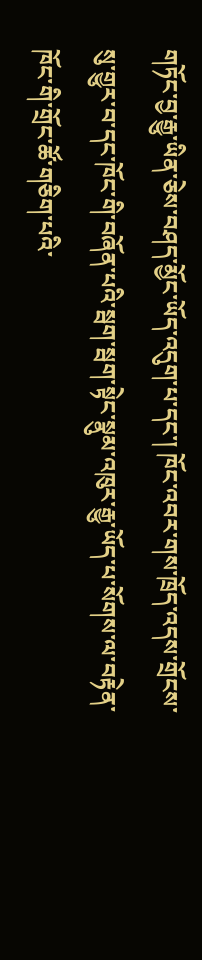གཏོང་བྱ་རྒྱུ་ཡིན་ཅེས་བཤད་མྱོང་ཡོད་འདུག་པ་དང་། ཁོང་འབར་གས་ཁྲོད་འདས་གྲོངས་སུ་གྱུར་བ་དང་ཁོང་གི་བཞོན་པའི་སྦག་སྦག་སྟེང་སྣུམ་འཁུར་རྒྱུ་ཡོད་པ་སོགས་ལ་བརྟེན་ཁོང་གི་གྲོང་ཚོ་གཅིག་པའི་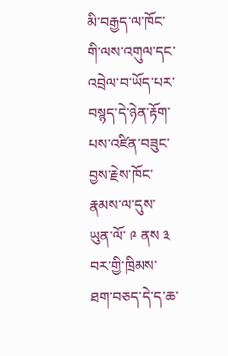མི་བརྒྱད་ལ་ཁོང་གི་ལས་འགུལ་དང་འབྲེལ་བ་ཡོད་པར་བསྙད་དེ་ཉེན་རྟོག་པས་འཛིན་བཟུང་བྱས་རྗེས་ཁོང་རྣམས་ལ་དུས་ཡུན་ལོ་ ༩ ནས ༣ བར་གྱི་ཁྲིམས་ཐག་བཅད་དེ་ད་ཆ་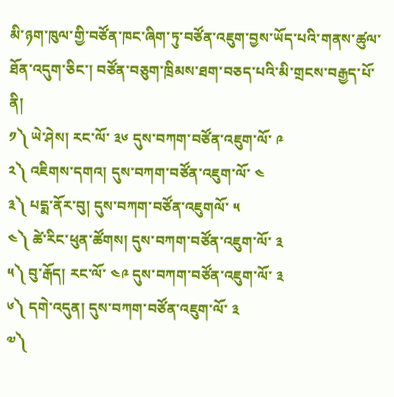མི་ཉག་ཁུལ་གྱི་བཙོན་ཁང་ཞིག་ཏུ་བཙོན་འཇུག་བྱས་ཡོད་པའི་གནས་ཚུལ་ཐོན་འདུག་ཅིང་། བཙོན་བཅུག་ཁྲིམས་ཐག་བཅད་པའི་མི་གྲངས་བརྒྱད་པོ་ནི།
༡༽ ཡེ་ཤེས། རང་ལོ་ ༣༦ དུས་བཀག་བཙོན་འཇུག་ལོ་ ༩
༢༽ འཇིགས་དགའ། དུས་བཀག་བཙོན་འཇུག་ལོ་ ༤
༣༽ པདྨ་ནོར་བུ། དུས་བཀག་བཙོན་འཇུགལོ་ ༥
༤༽ ཚེ་རིང་ཕུན་ཚོགས། དུས་བཀག་བཙོན་འཇུག་ལོ་ ༣
༥༽ བུ་རྒོད། རང་ལོ་ ༤༩ དུས་བཀག་བཙོན་འཇུག་ལོ་ ༣
༦༽ དགེ་འདུན། དུས་བཀག་བཙོན་འཇུག་ལོ་ ༣
༧༽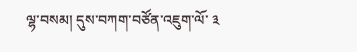ལྷ་བསམ། དུས་བཀག་བཙོན་འཇུག་ལོ་ ༣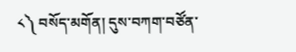༨༽ བསོད་མགོན། དུས་བཀག་བཙོན་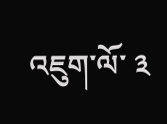འཇུག་ལོ་ ༣